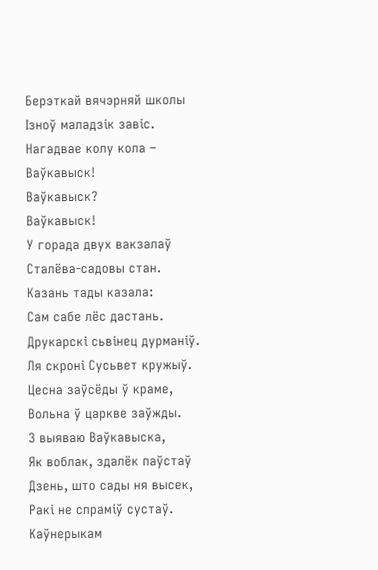Берэткай вячэрняй школы
Ізноў маладзік завіс.
Нагадвае колу кола –
Ваўкавыск!
Ваўкавыск?
Ваўкавыск!
У горада двух вакзалаў
Сталёва-садовы стан.
Казань тады казала:
Сам сабе лёс дастань.
Друкарскі сьвінец дурманіў.
Ля скроні Сусьвет кружыў.
Цесна заўсёды ў краме,
Вольна ў царкве заўжды.
З выяваю Ваўкавыска,
Як воблак, здалёк паўстаў
Дзень, што сады ня высек,
Ракі не спраміў сустаў.
Каўнерыкам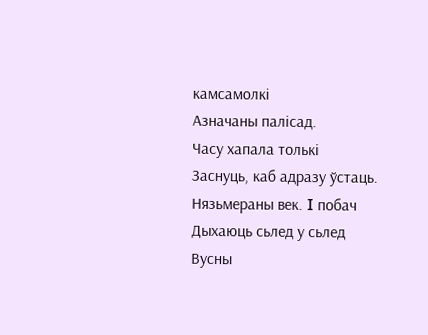камсамолкі
Азначаны палісад.
Часу хапала толькі
Заснуць, каб адразу ўстаць.
Нязьмераны век. I побач
Дыхаюць сьлед у сьлед
Вусны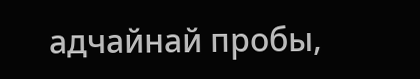адчайнай пробы,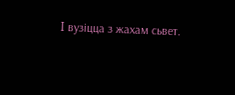I вузіцца з жахам сьвет.